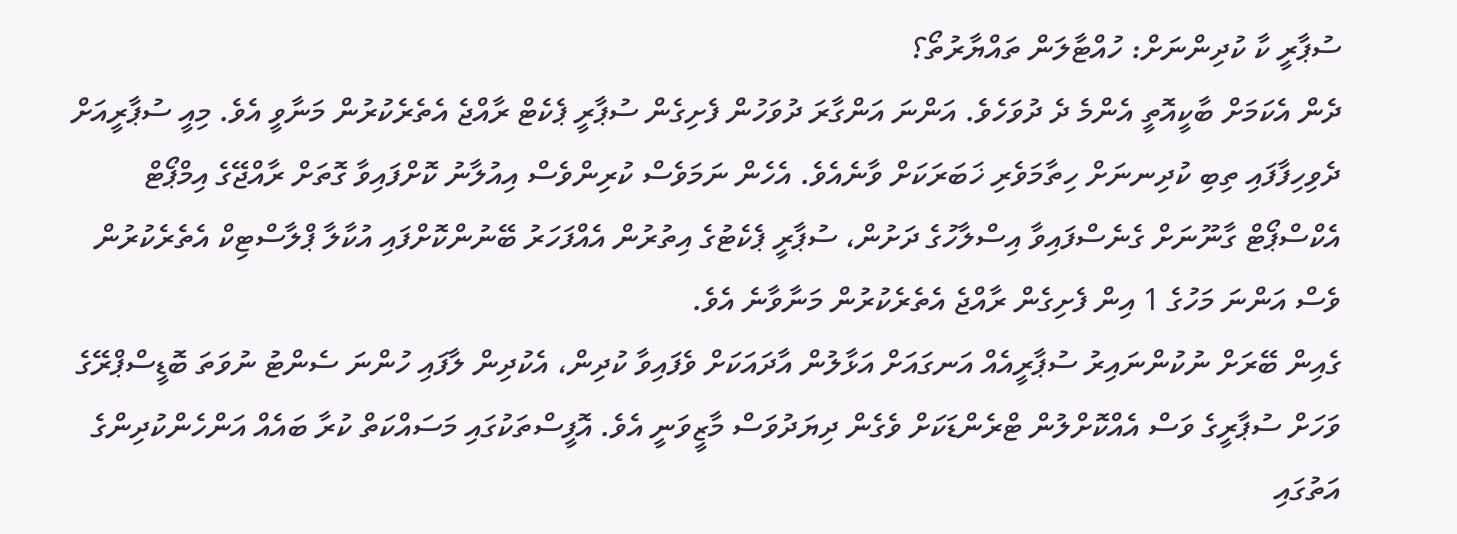ސުޕާރީ ކާ ކުދިންނަށް: ހުއްޓާލަން ތައްޔާރުތޯ؟
ދެން އެކަމަށް ބާކީއޮތީ އެންމެ ދެ ދުވަހެވެ. އަންނަ އަންގާރަ ދުވަހުން ފެށިގެން ސުޕާރީ ޕެކެޓް ރާއްޖެ އެތެރެކުރުން މަނާވީ އެވެ. މިއީ ސުޕާރީއަށް ދެވިހިފާފައި ތިބި ކުދިނނަށް ހިތާމަވެރި ޚަބަރަކަށް ވާނެއެވެ. އެހެން ނަމަވެސް ކުރިންވެސް އިއުލާނު ކޮށްފައިވާ ގޮތަށް ރާއްޖޭގެ އިމްޕޯޓް އެކްސްޕޯޓް ގާނޫނަށް ގެނެސްފައިވާ އިސްލާހުގެ ދަށުން، ސުޕާރީ ޕެކެޓުގެ އިތުރުން އެއްފަހަރު ބޭނުންކޮށްފައި އުކާލާ ޕްލާސްޓިކް އެތެރެކުރުން ވެސް އަންނަ މަހުގެ 1 އިން ފެށިގެން ރާއްޖެ އެތެރެކުރުން މަނާވާނެ އެވެ.
ގެއިން ބޭރަށް ނުކުންނައިރު ސުޕާރީއެއް އަނގައަށް އަޅާލުން އާދައަކަށް ވެފައިވާ ކުދިން، އެކުދިން ލާފައި ހުންނަ ސެންޓު ނުވަތަ ބޮޑީސްޕްރޭގެ ވަހަށް ސުޕާރީގެ ވަސް އެއްކޮށްލުން ޓްރެންޑަކަށް ވެގެން ދިޔަދުވަސް މާޒީވަނީ އެވެ. އޮފީސްތަކުގައި މަސައްކަތް ކުރާ ބައެއް އަންހެންކުދިންގެ އަތުގައި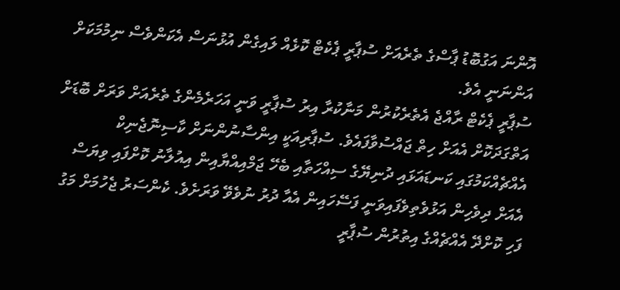އޮންނަ އަގުބޮޑު ޕާސްގެ ތެރެއަށް ސުޕާރީ ޕެކެޓް ކޮޅެއް ލައިގެން އުޅުނަސް އެކަންވެސް ނިމުމަކަށް އަންނަނީ އެވެ.
ސުޕާރީ ޕެކެޓް ރާއްޖެ އެތެރެކުރުން މަނާކުރާ އިރު ސުޕާރީ ވަނީ އަހަރެމެންގެ ތެރެއަށް ވަރަށް ބޮޑަށް އަތްގަދަކޮށް އެއަށް ހިތް ޖައްސުވާފައެވެ. ސުޕާރިއަކީ އިންސާނުންނަށް ކާސިނޮޖެނިކް އެއްޗެއްކަމުގައި ކަނޑައަޅައި ދުނިޔޭގެ ސިއްހަތާއި ބެހޭ ޖަމްއިއްޔާއިން އިއުލާނު ކޮށްފައި ވިޔަސް އެއަށް ދިވެހިން އަޅުވެތިވެފައިވަނީ ފަސޭހައިން އެއާ ދުރު ނުވެވޭ ވަރަށެވެ. ކެންސަރު ޖެހުމަށް މަގު ފަހި ކޮށްދޭ އެއްޗެއްގެ އިތުރުން ސުޕާރީ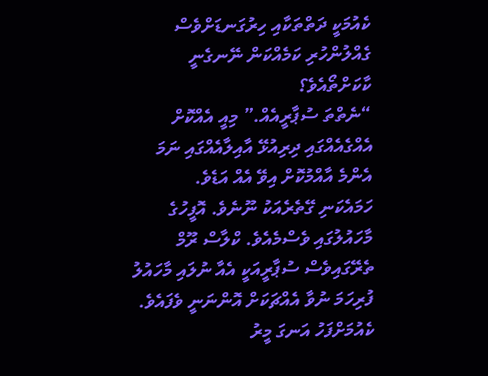ކެއުމަކީ ދަތްތަކާއި ހިރުގަނޑަށްވެސް ގެއްލުންހުރި ކަމެއްކަން ނޭނގެނީ ކާކަށްތޯއެވެ؟
“ނެތްތަ ސުޕާރީއެއް.” މިއީ އެއްކޮށް އެއްގެއެއްގައި ދިރިއުޅޭ އާއިލާއެއްގައި ނަމަ އެންމެ އާއްމުކޮށް އިވޭ އެއް އަޑެވެ.
ހަމައެކަނި ގޭތެރެއަކު ނޫނެވެ. އޮފީހުގެ މާހައުލުގައި ވެސްމެއެވެ. ކްލާސް ރޫމް ތެރޭގައިވެސް ސުޕާރީއަކީ އެއާ ނުލައި މާހައުލު ފުރިހަމަ ނުވާ އެއްޗަކަށް އޮންނަނީ ވެފައެވެ. ކެއުމަށްފަހު އަނގަ މީރު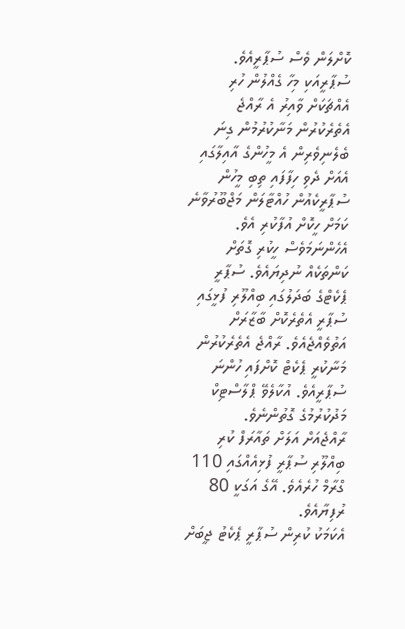ކޮށްލަން ވެސް ސުޕާރީއެވެ.
ސުޕާރީއަކި މިހާ ގެއްލުން ހުރި އެއްޗަކަށް ވާއިރު އެ ރާއްޖެ އެތެރެކުރުން މަނާކުރުމުން ގިނަ ބެލެނިވެރިން އެ މީހުންގެ އާއިލާގައި އެއަށް ދެވި ހިފާފައި ތިބި މީހުން ސުޕާރީކެއުން ހުއްޓާލަން މަޖްބޫރުވާނެ ކަމަށް ހީކޮށް އުފާކުރި އެވެ. އެހެންނަމަވެސް ހީކުރި ގޮތަށް ކަންތަކެއް ނުދިޔައެވެ. ސުޕާރީ ޕެކެޓްގެ ބަދަލުގައި ބިއްލޫރި ފުޅީގައި ސުޕާރީ އެތެރެކޮށް ބާޒާރަށް އަތުވެއްޖެއެވެ. ރާއްޖެ އެތެރެކުރުން މަނާކުރީ ޕެކެޓް ކޮށްފައި ހުންނަ ސުޕާރީއެވެ. އުކާލެވޭ ޕްލާސްޓިކް މަދުކުރުމުގެ ގޮތުންނެވެ.
ރާއްޖެއަށް އަލަށް ތައާރަފް ކުރި ބިއްލޫރި ސުޕާރީ ފުޅިއެއްގައި 110 ގްރާމް ހުރެއެވެ. އޭގެ އަގަކީ 80 ރުފިޔާއެވެ.
އެކަމަކު ކުރިން ސުޕާރީ ޕެކެޓު ޖީބަށް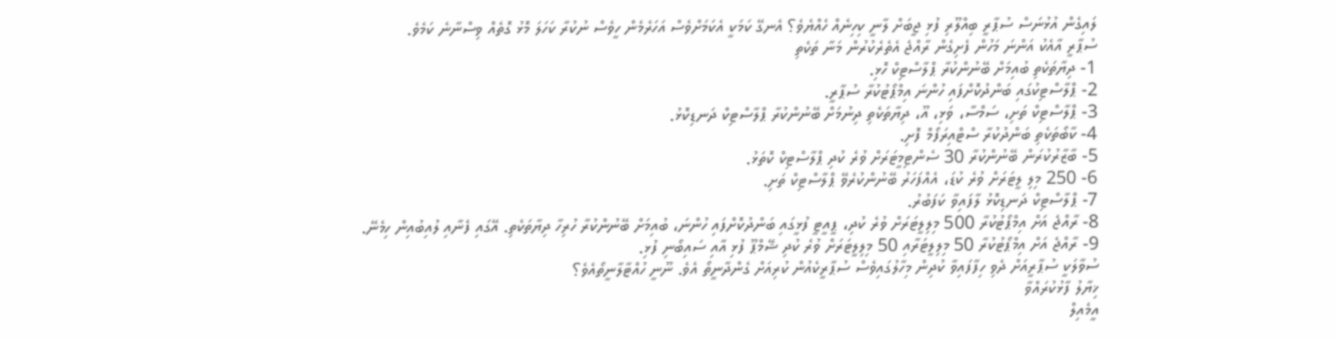ލައިގެން އުޅުނަސް ސުޕާރީ ބިއްލޫރި ފުޅި ޖީބަށް ލާނީ ކިހިނެއް ހެއްޔެވެ؟ އެނގޭ ކަމަކީ އެކަމަށްވެސް އަހަރެމެން ހީވެސް ނުކުރާ ކަހަލަ މޮޅު ގޮތެއް ވިސްނާނެ ކަމެވެ.
ސުޕާރީ އާއެކު އަންނަ މަހުން ފެށިގެން ރާއްޖެ އެތެރެކުރުން މަނާ ތަކެތި
1- ދިޔާތަކެތި ބުއިމަށް ބޭނުންކުރާ ޕްލާސްޓިކް ހޮޅި.
2- ޕްލާސްޓިކުގައި ބަންދުކޮށްފައި ހުންނަ އިމްޕޯޓުކުރާ ސުޕާރީ.
3- ޕްލާސްޓިކް ތަށި، ސަމްސާ، ވަޅި، އޫ، ދިޔާތަކެތި ދިނުމަށް ބޭނުންކުރާ ޕްލާސްޓިކް ދަނޑިކޮޅު.
4- ކާބޯތަކެތި ބަންދުކުރާ ސްޓްއިރަފޯމް ފޮށި.
5- ބާޒާރުކުރަން ބޭނުންކުރާ 30 ސެންޓިމީޓަރަށް ވުރެ ކުދި ޕްލާސްޓިކް ކޮތަޅު.
6- 250 މިލި ލީޓަރަށް ވުރެ ކުޑަ، އެއްފަހަރު ބޭނުންކުރެވޭ ޕްލާސްޓިކް ތަށި.
7- ޕްލާސްޓިކް ދަނޑިކޮޅު ލާފައިވާ ކަފަބުރު.
8- ރާއްޖެ އަށް އިމްޕޯޓުކުރާ 500 މިލިލީޓަރަށް ވުރެ ކުދި، ޕީއީޓީ ފުޅީގައި ބަންދުކޮށްފައި ހުންނަ، ބުއިމަށް ބޭނުންކުރާ ހުރިހާ ދިޔާތަކެތި. އޭގައި ފެނާއި ލުއިބުއިން ހިމެނޭ.
9- ރާއްޖެ އަށް އިމްޕޯޓުކުރާ 50 މިލިލީޓަރާއި 50 މިލިލީޓަރަށް ވުރެ ކުދި ޝޭމްޕޫ ފުޅި އާއި ސައިބޯނި ފުޅި.
ސުވާލަކީ ސުޕާރީއަށް ދެވި ހިފާފައިވާ ކުދިން މިހާލުގައިވެސް ސުޕާރީކެއުން ކުރިއަށް ގެންދާނީތޯ އެވެ. ނޫނީ ހުއްޓާލާނީތޯއެވެ؟
ޚިޔާލު ފާޅުކުރައްވާ
އީމެއިލް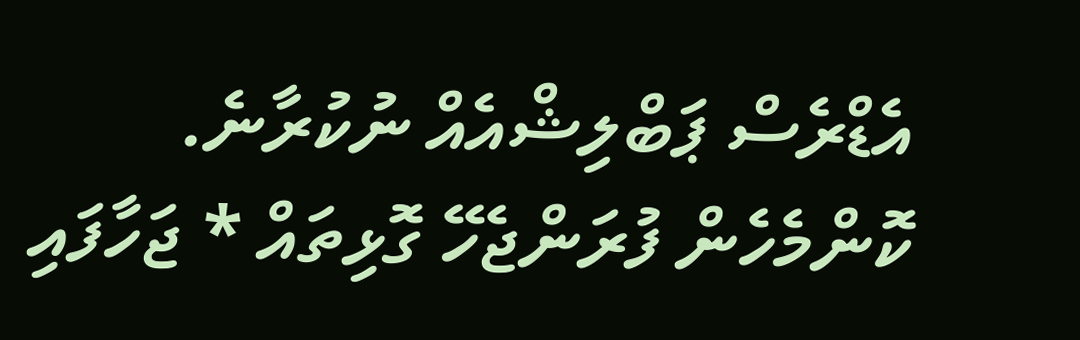އެޑްރެސް ޕަބްލިޝްއެއް ނުކުރާނެ. ކޮންމެހެން ފުރަންޖެހޭ ގޮޅިތައް * ޖަހާފައި